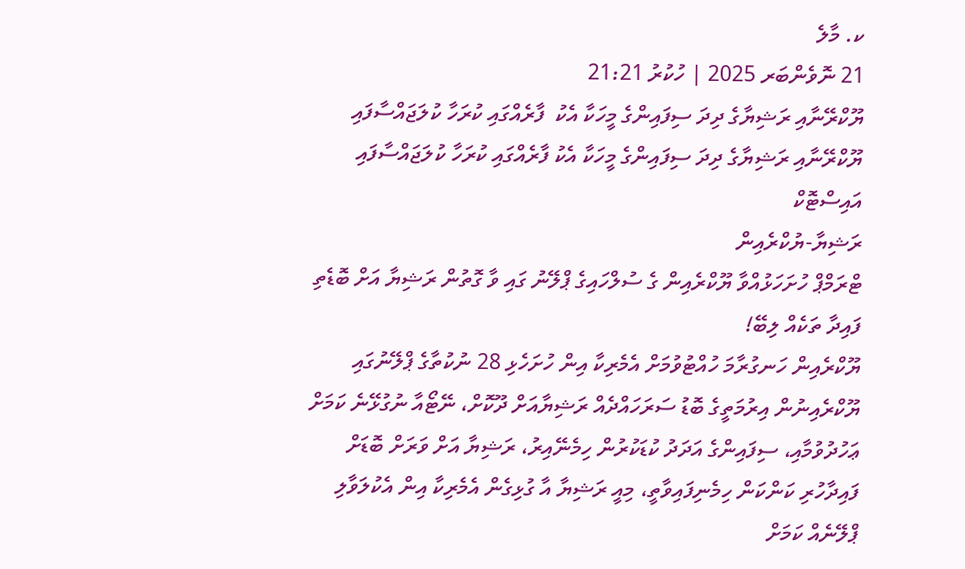ކ. މާލެ
21 ނޮވެންބަރ 2025 | ހުކުރު 21:21
ޔޫކްރޭނާއި ރަޝިޔާގެ ދިދަ ސިފައިންގެ މީހަކާ އެކު  ފާރެއްގައި ކުރަހާ ކުލަޖައްސާފައި
ޔޫކްރޭނާއި ރަޝިޔާގެ ދިދަ ސިފައިންގެ މީހަކާ އެކު ފާރެއްގައި ކުރަހާ ކުލަޖައްސާފައި
އައިސްޓޮކް
ރަޝިޔާ-ޔުކްރެއިން
ޓްރަމްޕް ހުށަހަޅުއްވާ ޔޫކްރެއިން ގެ ސުލްހައިގެ ޕްލޭނު ގައި ވާ ގޮތުން ރަޝިޔާ އަށް ބޮޑެތި ފައިދާ ތަކެއް ލިބޭ!
ޔޫކްރެއިން ހަނގުރާމަ ހުއްޓުވުމަށް އެމެރިކާ އިން ހުށަހެޅި 28 ނުކުތާގެ ޕްލޭނުގައި ޔޫކްރެއިނުން އިރުމަތީގެ ބޮޑު ސަރަހައްދެއް ރަޝިޔާއަށް ދޫކޮށް، ނޭޓޯއާ ނުގުޅޭނެ ކަމަށް ޢަހުދުވުމާއި، ސިފައިންގެ އަދަދު ކުޑަކުރުން ހިމެނޭއިރު، ރަޝިޔާ އަށް ވަރަށް ބޮޑަށް ފައިދާހުރި ކަންކަން ހިމެނިފައިވާތީ، މިއީ ރަޝިޔާ އާ ގުޅިގެން އެމެރިކާ އިން އެކުލަވާލި ޕްލޭނެއް ކަމަށް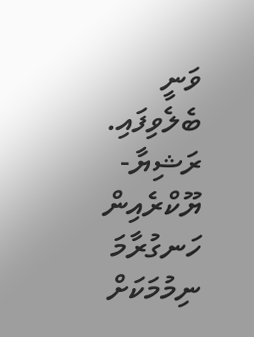ވަނީ ބެލެވިފައި.
ރަޝިޔާ-ޔޫކްރެއިން ހަނގުރާމަ ނިމުމަކަށް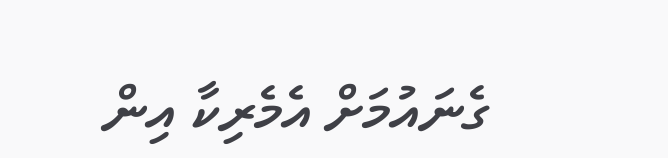ގެނައުމަށް އެމެރިކާ އިން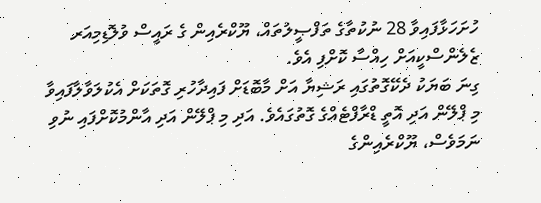ހުށަހަޅާފައިވާ 28 ނުކުތާގެ ތަފްޞީލުތައް، ޔޫކްރެއިން ގެ ރައީސް ވުލޮޑިމިއަރ ޒެލެންސްކީއަށް ހިއްސާ ކޮށްފި އެވެ.
ގިނަ ބަޔަކު ދެކޭގޮތުގައި ރަޝިޔާ އަށް މާބޮޑަށް ފައިދާހުރި ގޮތަކަށް އެކުލަވާލާފައިވާ މި ޕްލޭން އަދި އޮތީ ޑްރާފްޓެއްގެ ގޮތުގައެވެ. އަދި މި ޕްލޭން އަދި އާންމުކޮށްފައި ނުވި ނަމަވެސް، ޔޫކްރެއިންގެ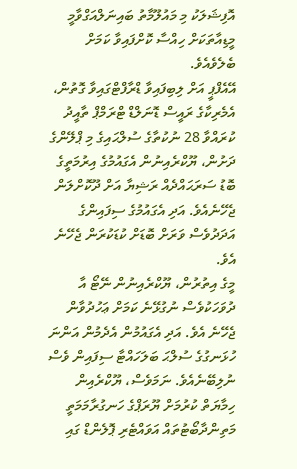އޮފިޝަލަކު މި މައުލޫމާތު ބައިނަލްއަގްވާމީ މީޑިއާތަކަށް ހިއްސާ ކޮށްފައިވާ ކަމަށް ބެލެވެއެވެ.
އޭއެފްޕީ އަށް ލިބިފައިވާ ޑްރާފްޓްގައިވާ ގޮތުން، އެމެރިކާގެ ރައީސް ޑޮނަލްޑް ޓްރަމްޕް ތާއީދު ކުރައްވާ 28 ނުކުތާގެ ސުލްޙައިގެ މި ޕްލޭންގެ ދަށުން، ޔޫކްރެއިނުން އެގައުމުގެ އިރުމަތީގެ ބޮޑު ސަރަޙައްދެއް ރަޝިޔާ އަށް ދޫކޮށްލަން ޖެހޭނެއެވެ. އަދި އެގައުމުގެ ސިފައިންގެ އަދަދުވެސް ވަރަށް ބޮޑަށް ކުޑަކުރަން ޖެހޭނެ އެވެ.
މީގެ އިތުރުން، ޔޫކްރެއިނުން ނޭޓޯ އާ ދުވަހަކުވެސް ނުގުޅޭނެ ކަމަށް ޢަހުދުވާން ޖެހޭނެ އެވެ. އަދި އެގައުމުން އެދެމުން އަންނަ ހުޅަނގުގެ ސުލްޙަ ބަލަހައްޓާ ސިފައިން ވެސް ނުލިބޭނެއެވެ. ނަމަވެސް، ޔޫކްރެއިން ހިމާޔަތް ކުރުމަށް ޔޫރަޕްގެ ހަނގުރާމަމަތީ މަތިންދާބޯޓުތައް އަވައްޓެރި ޕޮލެންޑް ގައި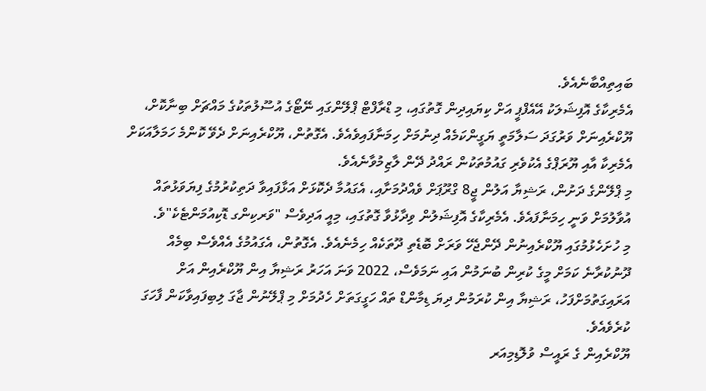ބައިތިއްބާނެއެވެ.
އެމެރިކާގެ އޮފިޝަލަކު އޭއެފްޕީ އަށް ކިޔައިދިން ގޮތުގައި، މި ޑްރާފްޓް ޕްލޭންގައި ނޭޓޯގެ އުސޫލުތަކުގެ މައްޗަށް ބިނާކޮށް، ޔޫކްރެއިނަށް ވަރުގަދަ ސަލާމަތީ ޔަގީންކަމެއް ދިނުމަށް ހިމަނާފައިވެއެވެ. އެގޮތުން، ޔޫކްރެއިނަށް ދެވޭ ކޮންމެ ހަމަލާއަކަށް އެމެރިކާ އާއި ޔޫރަޕްގެ އެކުވެރި ގައުމުތަކުން ރައްދު ދޭން ލާޒިމުވާނެއެވެ.
މި ޕްލޭންގެ ދަށުން، ރަޝިޔާ އަލުން ޖީ8 ގްރޫޕަށް ވެއްދުމަށާއި، އެގައުމާ ދެކޮޅަށް އަޅާފައިވާ ދަތިކުރުމުގެ ފިޔަވަޅުތައް އުވާލުމަށް ވަނީ ހިމަނާފައެވެ. އެމެރިކާގެ އޮފިޝަލުން ވިދާޅުވާ ގޮތުގައި، މިއީ އަދިވެސް "ވަރކިންގ ޑޮކިއުމަންޓެކެ"ވެ.
މި ހުށަހެޅުމުގައި ޔޫކްރެއިނުން ދޭންޖެހޭ ވަރަށް ބޮޑެތި ދޫތަކެއް ހިމެނެއެވެ. އެގޮތުން، އެގައުމުގެ އެއްވެސް ބިމެއް ދޫނުކުރާނެ ކަމަށް މީގެ ކުރިން ބުނަމުން އައި ނަމަވެސް، 2022 ވަނަ އަހަރު ރަޝިޔާ އިން ޔޫކްރެއިން އަށް އަރައިގަތުމަށްފަހު، ރަޝިޔާ އިން ކުރަމުން ދިޔަ ޑިމާންޑް ތައް ހަގީގަތަށް ހެދުމަށް މި ޕްލޭނުން ޖާގަ ލިބިފައިވާކަން ފާހަގަ ކުރެވެއެވެ.
ޔޫކްރެއިން ގެ ރައީސް ވުލޮޑިމިއަރ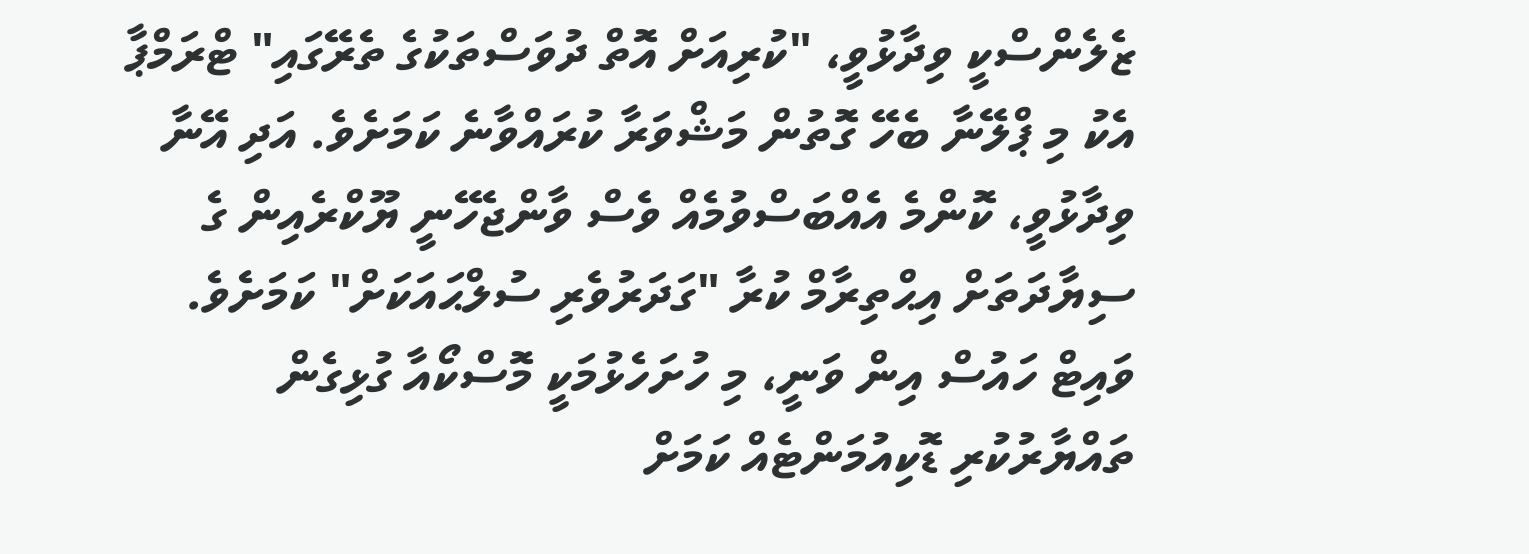ޒެލެންސްކީ ވިދާޅުވީ، "ކުރިއަށް އޮތް ދުވަސްތަކުގެ ތެރޭގައި" ޓްރަމްޕާ އެކު މި ޕްލޭނާ ބެހޭ ގޮތުން މަޝްވަރާ ކުރައްވާނެ ކަމަށެވެ. އަދި އޭނާ ވިދާޅުވީ، ކޮންމެ އެއްބަސްވުމެއް ވެސް ވާންޖެހޭނީ ޔޫކްރެއިން ގެ ސިޔާދަތަށް އިޙްތިރާމް ކުރާ "ގަދަރުވެރި ސުލްޙައަކަށް" ކަމަށެވެ.
ވައިޓް ހައުސް އިން ވަނީ، މި ހުށަހެޅުމަކީ މޮސްކޯއާ ގުޅިގެން ތައްޔާރުކުރި ޑޮކިއުމަންޓެއް ކަމަށް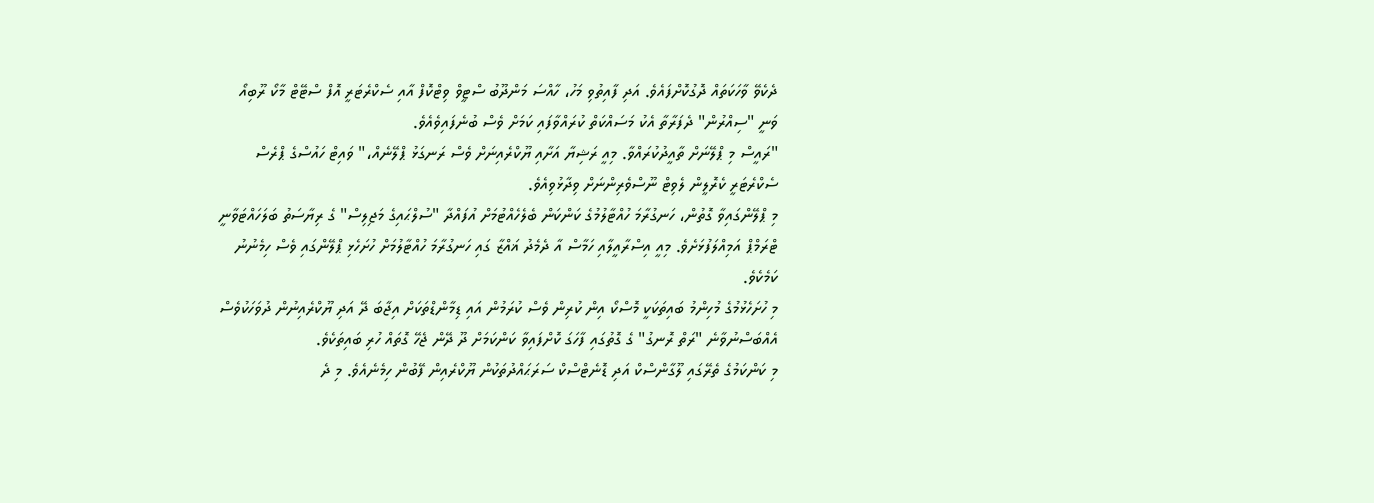ދެކެވޭ ވާހަކަތައް ދޮގުކޮށްފައެވެ. އަދި ފާއިތުވި މަހު، ހާއްސަ މަންދޫބު ސްޓީވް ވިޓްކޮފް އާއި ސެކްރެޓަރީ އޮފް ސްޓޭޓް މާކޯ ރޫބިއޯ ވަނީ "ސިއްރުން" ދެފަރާތާ އެކު މަސައްކަތް ކުރައްވާފައި ކަމަށް ވެސް ބުނެފައިވެއެވެ.
"ރައީސް މި ޕްލޭނަށް ތާއީދުކުރައްވާ. މިއީ ރަޝިޔާ އަށާއި ޔޫކްރެއިނަށް ވެސް ރަނގަޅު ޕްލޭނެއް،" ވައިޓް ހައުސްގެ ޕްރެސް ސެކްރެޓަރީ ކެރޮލީން ލެވިޓް ނޫސްވެރިންނަށް ވިދާޅުވިއެވެ.
މި ޕްލޭންގައިވާ ގޮތުން، ހަނގުރާމަ ހުއްޓާލުމުގެ ކަންކަން ބެލެހެއްޓުމަށް އުފައްދާ "ސުލްޙައިގެ މަޖިލިސް" ގެ ރިޔާސަތު ބަލަހައްޓަވާނީ ޓްރަމްޕް އަމިއްލަފުޅަށެވެ. މިއީ އިސްރާއީލާއި ހަމާސް އާ ދެމެދު ޣައްޒާ ގައި ހަނގުރާމަ ހުއްޓާލުމަށް ހުށަހެޅި ޕްލޭންގައި ވެސް ހިމެނުނު ކަމެކެވެ.
މި ހުށަހެޅުމުގެ މުހިންމު ބައިތަކަކީ މޮސްކޯ އިން ކުރިން ވެސް ކުރަމުން އައި ޑިމާންޑްތަކަށް އިޖާބަ ދޭ އަދި ޔޫކްރެއިނުން ދުވަހަކުވެސް އެއްބަސްނުވާނެ "ރަތް ރޮނގު" ގެ ގޮތުގައި ފާހަގަ ކޮށްފައިވާ ކަންކަމަށް ދޫ ދޭން ޖެހޭ ގޮތައް ހުރި ބައިތަކެވެ.
މި ކަންކަމުގެ ތެރޭގައި ލޫގާންސްކް އަދި ޑޮނެޓްސްކް ސަރަޙައްދުތަކުން ޔޫކްރެއިން ފޭބުން ހިމެނެއެވެ. މި ދެ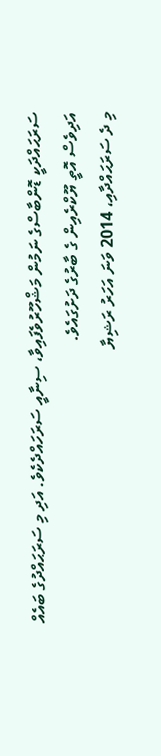ސަރަޙައްދަކީ ޑޮންބާސްގެ ނަމުން މަޝްހޫރުވެފައިވާ، ސިނާއީ ސަރަހައްދެކެވެ. އަދި މި ސަރަޙައްދުގެ ބައެއް އަދިވެސް އޮތީ ޔޫކްރެއިން ގެ ބާރުގެ ދަށުގައެވެ.
މި ދެ ސަރަޙައްދާއި، 2014 ވަނަ އަހަރު ރަޝިޔާ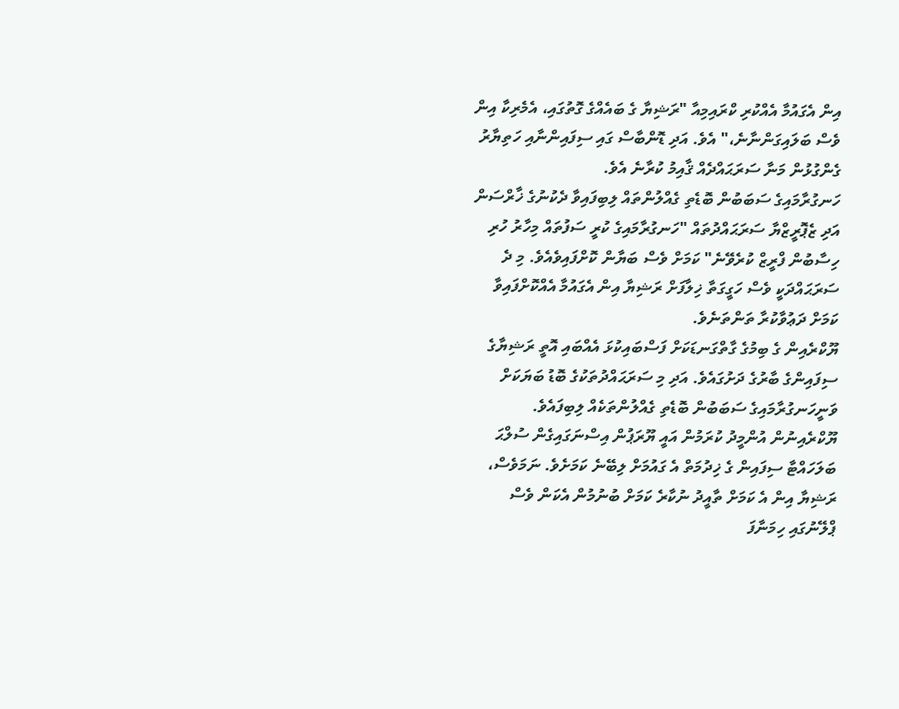އިން އެގައުމާ އެއްކުރި ކްރައިމިއާ "ރަޝިޔާ ގެ ބައެއްގެ ގޮތުގައި، އެމެރިކާ އިން ވެސް ބަލައިގަންނާނެ،" އެވެ. އަދި ޑޮންބާސް ގައި ސިފައިންނާއި ހަތިޔާރު ގެންގުޅުން މަނާ ސަރަޙައްދެއް ޤާއިމު ކުރާނެ އެވެ.
ހަނގުރާމައިގެ ސަބަބުން ބޮޑެތި ގެއްލުންތައް ލިބިފައިވާ ދެކުނުގެ ޚާރްސަން އަދި ޒެޕޮރީޒްޔާ ސަރަޙައްދުތައް "ހަނގުރާމައިގެ ކުރީ ސަފުތައް މިހާރު ހުރި ހިސާބުން ފްރީޒް ކުރެވޭނެ" ކަމަށް ވެސް ބަޔާން ކޮށްފައިވެއެވެ. މި ދެ ސަރަޙައްދަކީ ވެސް ހަގީގަތާ ޚިލާފަށް ރަޝިޔާ އިން އެގައުމާ އެއްކޮށްފައިވާ ކަމަށް ދަޢުވާކުރާ ތަންތަނެވެ.
ޔޫކްރެއިން ގެ ބިމުގެ ގާތްގަނޑަކަށް ފަސްބައިކުޅަ އެއްބައި އޮތީ ރަޝިޔާގެ ސިފައިންގެ ބާރުގެ ދަށުގައެވެ. އަދި މި ސަރަޙައްދުތަކުގެ ބޮޑު ބަޔަކަށް ވަނީހަނގުރާމައިގެ ސަބަބުން ބޮޑެތި ގެއްލުންތަކެއް ލިބިފައެވެ.
ޔޫކްރެއިނުން އުންމީދު ކުރަމުން އައީ ޔޫރަޕުން އިސްނަގައިގެން ސުލްޙަ ބަލަހައްޓާ ސިފައިން ގެ ޚިދުމަތް އެ ގައުމަށް ލިބޭނެ ކަމަށެވެ. ނަމަވެސް، ރަޝިޔާ އިން އެ ކަމަށް ތާއީދު ނުކާރެ ކަމަށް ބުނުމުން އެކަން ވެސް ޕްލޭނުގައި ހިމަނާފަ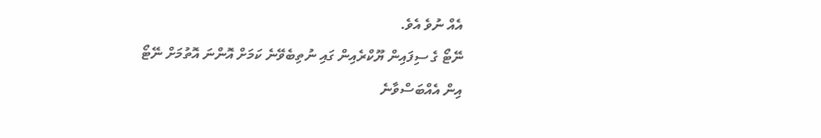އެއް ނުވެ އެވެ.
ނޭޓޯ ގެ ސިފައިން ޔޫކްރެއިން ގައި ނުތިބެވޭނެ ކަމަށް އޮންނަ އޮތުމަށް ނޭޓޯ އިން އެއްބަސްވާނެ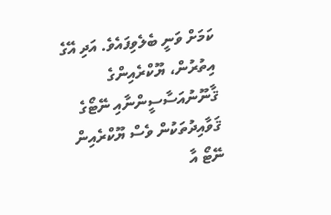ކަމަށް ވަނީ ބެލެވިފައެވެ. އަދި އޭގެ އިތުރުން، ޔޫކްރެއިންގެ ޤާނޫނުއަސާސީންނާއި ނޭޓޯގެ ޤަވާއިދުތަކުން ވެސް ޔޫކްރެއިން ނޭޓޯ އާ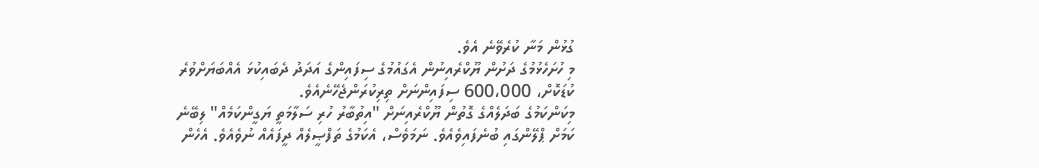ގުޅުން މަނާ ކުރެވޭނެ އެވެ.
މި ހުށަހެޅުމުގެ ދަށުން ޔޫކްރެއިނުން އެގައުމުގެ ސިފައިންގެ އަދަދު ދެބައިކުޅަ އެއްބަޔަށްވުރެ ކުޑަކޮށް، 600،000 ސިފައިންނަށް ތިރިކުރަންޖެހޭނެއެވެ.
މިކަންކަމުގެ ބަދަލެއްގެ ގޮތުން ޔޫކްރެއިނަށް "އިތުބާރު ހުރި ސަލާމަތީ ޔަގީންކަމެއް" ލިބޭނެ ކަމަށް ޕްލޭންގައި ބުނެފައިވެއެވެ. ނަމަވެސް، އެކަމުގެ ތަފްޞީލެއް ދީފައެއް ނުވެއެވެ. އެހެން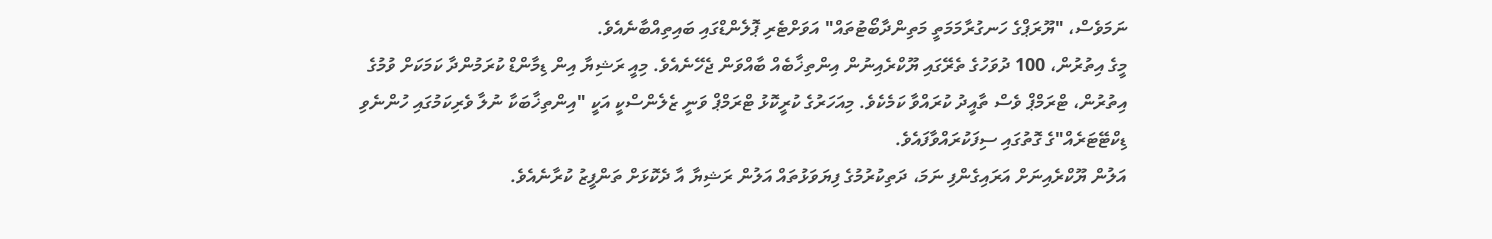ނަމަވެސް، "ޔޫރަޕްގެ ހަނގުރާމަމަތީ މަތިންދާބޯޓުތައް" އަވަށްޓެރި ޕޮލެންޑްގައި ބައިތިއްބާނެއެވެ.
މީގެ އިތުރުން، 100 ދުވަހުގެ ތެރޭގައި ޔޫކްރެއިނުން އިންތިޚާބެއް ބާއްވަން ޖެހޭނެއެވެ. މިއީ ރަޝިޔާ އިން ޑިމާންޑް ކުރަމުންދާ ކަމަކަށް ވުމުގެ އިތުރުން، ޓްރަމްޕް ވެސް ތާއީދު ކުރައްވާ ކަމެކެވެ. މިއަހަރުގެ ކުރީކޮޅު ޓްރަމްޕް ވަނީ ޒެލެންސްކީ އަކީ "އިންތިޚާބަކާ ނުލާ ވެރިކަމުގައި ހުންނެވި ޑިކްޓޭޓަރެއް"ގެ ގޮތުގައި ސިފަކުރައްވާފައެވެ.
އަލުން ޔޫކްރެއިނަށް އަރައިގެންފި ނަމަ، ދަތިކުރުމުގެ ފިޔަވަޅުތައް އަލުން ރަޝިޔާ އާ ދެކޮޅަށް ތަންފީޒު ކުރާނެއެވެ.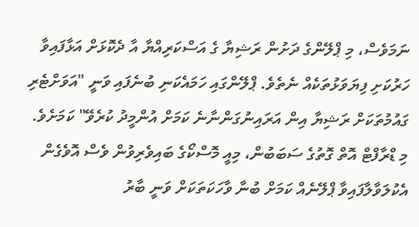ނަމަވެސް، މި ޕްލޭންގެ ދަށުން ރަޝިޔާ ގެ އަސްކަރިއްޔާ އާ ދެކޮޅަށް އަޅާފައިވާ ހަރުކަށި ފިޔަވަޅުތަކެއް ނެތެވެ. ޕްލޭންގައި ހަމައެކަނި ބުނެފައި ވަނީ "އަވަށްޓެރި ގައުމުތަކަށް ރަޝިޔާ އިން އަރައިނުގަންނާނެ ކަމަށް އުންމީދު ކުރެވޭ" ކަމަށެވެ.
މި ޑްރާފްޓް އޮތް ގޮތުގެ ސަބަބުން، މިއީ މޮސްކޯގެ ބައިވެރިވުން ވެސް އޮވެގެން އެކުލަވާލާފައިވާ ޕްލޭނެއް ކަމަށް ބުނާ ވާހަކަތަކަށް ވަނީ ބާރު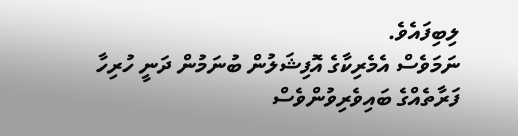ލިބިފައެވެ.
ނަމަވެސް އެމެރިކާގެ އޮފިޝަލުން ބުނަމުން ދަނީ ހުރިހާ ފަރާތެއްގެ ބައިވެރިވުންވެސް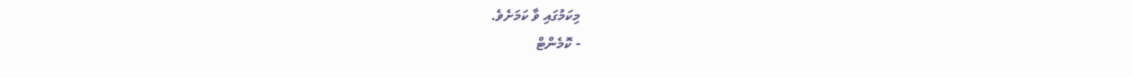މިކަމުގައި ވާ ކަމަށެވެ.
- ކޮމެންޓް